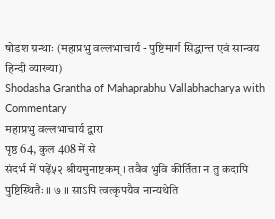षोडश ग्रन्थाः (महाप्रभु वल्लभाचार्य - पुष्टिमार्ग सिद्धान्त एवं सान्वय हिन्दी व्याख्या)
Shodasha Grantha of Mahaprabhu Vallabhacharya with Commentary
महाप्रभु वल्लभाचार्य द्वारा
पृष्ठ 64, कुल 408 में से
संदर्भ में पढ़ें५२ श्रीयमुनाष्टकम् । तवैव भुवि कीर्तिता न तु कदापि पुष्टिस्थितैः ॥ ७ ॥ साऽपि त्वत्कृपयैव नान्यथेति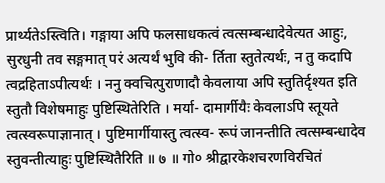प्रार्थ्यतेऽस्त्विति। गङ्गाया अपि फलसाधकत्वं त्वत्सम्बन्धादेवेत्यत आहुः, सुरधुनी तव सङ्गमात् परं अत्यर्थं भुवि की- र्तिता स्तुतेत्यर्थः, न तु कदापि त्वद्रहिताऽपीत्यर्थः । ननु क्वचित्पुराणादौ केवलाया अपि स्तुतिर्दृश्यत इति स्तुतौ विशेषमाहुः पुष्टिस्थितेरिति । मर्या- दामार्गीयैः केवलाऽपि स्तूयते त्वत्स्वरूपाज्ञानात् । पुष्टिमार्गीयास्तु त्वत्स्व- रूपं जानन्तीति त्वत्सम्बन्धादेव स्तुवन्तीत्याहुः पुष्टिस्थितैरिति ॥ ७ ॥ गो० श्रीद्वारकेशचरणविरचितं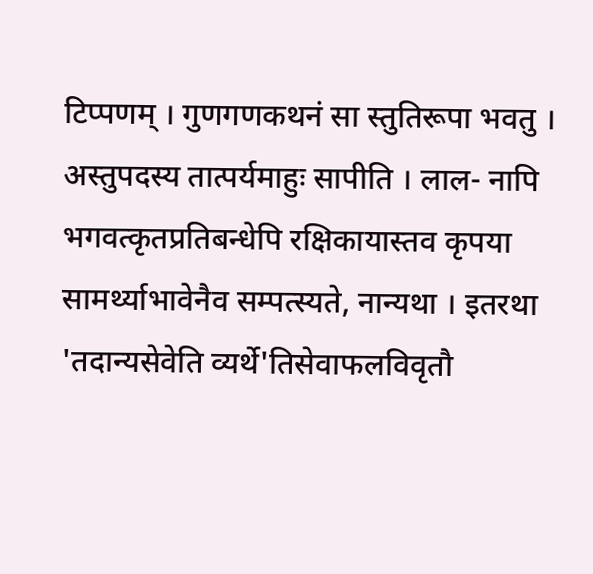टिप्पणम् । गुणगणकथनं सा स्तुतिरूपा भवतु । अस्तुपदस्य तात्पर्यमाहुः सापीति । लाल- नापि भगवत्कृतप्रतिबन्धेपि रक्षिकायास्तव कृपया सामर्थ्याभावेनैव सम्पत्स्यते, नान्यथा । इतरथा 'तदान्यसेवेति व्यर्थे'तिसेवाफलविवृतौ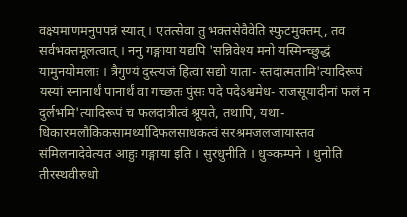वक्ष्यमाणमनुपपन्नं स्यात् । एतत्सेवा तु भक्तसेवैवेति स्फुटमुक्तम्, तव सर्वभक्तमूलत्वात् । ननु गङ्गाया यद्यपि 'सन्निवेश्य मनो यस्मिन्च्छुद्धं यामुनयोमलाः । त्रैगुण्यं दुस्त्यजं हित्वा सद्यो याता- स्तदात्मतामि'त्यादिरूपं यस्यां स्नानार्थं पानार्थं वा गच्छतः पुंसः पदे पदेऽश्वमेध- राजसूयादीनां फलं न दुर्लभमि'त्यादिरूपं च फलदात्रीत्वं श्रूयते, तथापि, यथा- धिकारमलौकिकसामर्थ्यादिफलसाधकत्वं सरश्रमजलजायास्तव संमिलनादेवेत्यत आहुः गङ्गाया इति । सुरधुनीति । धुञ्कम्पने । धुनोति तीरस्थवीरुधो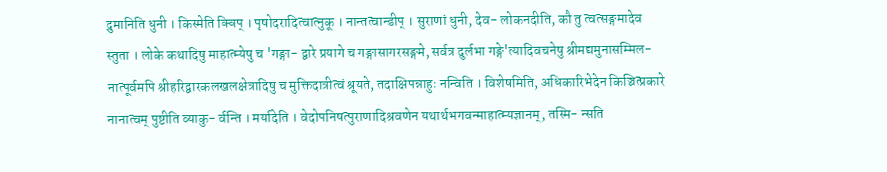द्रुमानिति धुनी । किस्मेति क्विप् । पृषोदरादित्वात्नुकू । नान्तत्वान्डीप् । सुराणां धुनी, देव- लोकनदीति, कौ तु त्वत्सङ्गमादेव स्तुता । लोके कथादिषु माहात्म्येषु च 'गङ्गा- द्वारे प्रयागे च गङ्गासागरसङ्गमे, सर्वत्र दुर्लभा गङ्गे'त्यादिवचनेषु श्रीमद्यमुनासम्मिल- नात्पूर्वमपि श्रीहरिद्वारकलखलक्षेत्रादिषु च मुक्तिदात्रीत्वं श्रूयते, तदाक्षिपन्नाहुः नन्विति । विशेषमिति, अधिकारिभेदेन किञ्चित्प्रकारे नानात्वम् पुष्टीति व्याकु- र्वन्ति । मर्यादेति । वेदोपनिषत्पुराणादिश्रवणेन यथार्थभगवन्माहात्म्यज्ञानम्, तस्मि- न्सति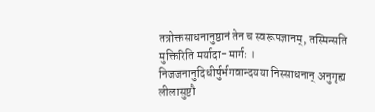तत्रोक्तसाधनानुष्ठानं तेन च स्वरूपज्ञानम्, तस्मिन्सति मुक्तिरिति मर्यादा- मार्गः । निजजनानुदिधीर्षुर्भगवान्दयया निस्साधनान् अनुगृह्य लीलासुष्टौ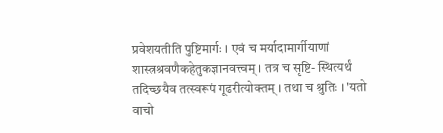प्रवेशयतीति पुष्टिमार्गः । एवं च मर्यादामार्गीयाणां शास्त्रश्रवणैकहेतुकज्ञानवत्त्वम् । तत्र च सृष्टि- स्थित्यर्थं तदिच्छयैव तत्स्वरूपं गूढरीत्योक्तम् । तथा च श्रुतिः । 'यतो वाचो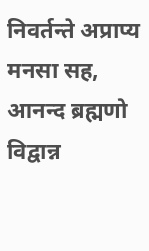निवर्तन्ते अप्राप्य मनसा सह, आनन्द ब्रह्मणो विद्वान्न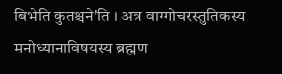बिभेति कुतश्चने'ति । अत्र वाग्गोचरस्तुतिकस्य मनोध्यानाविषयस्य ब्रह्मण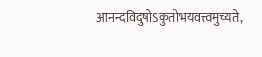आनन्दविदुषोऽकुतोभयवत्त्वमुच्यते,